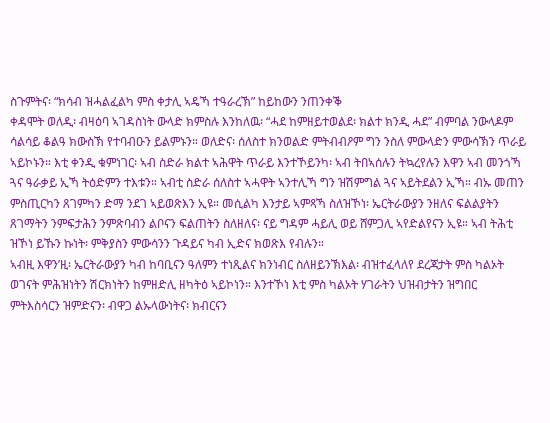ስጉምትና፡ “ክሳብ ዝሓልፈልካ ምስ ቀታሊ ኣዴኻ ተዓራረኽ” ከይከውን ንጠንቀቕ
ቀዳሞት ወለዲ፡ ብዛዕባ ኣገዳስነት ውላድ ክምስሉ እንከለዉ፡ “ሓደ ከምዘይተወልደ፡ ክልተ ክንዲ ሓደ” ብምባል ንውላዶም ሳልሳይ ቆልዓ ክውስኽ የተባብዑን ይልምኑን። ወለድና፡ ሰለስተ ክንወልድ ምትብብዖም ግን ንስለ ምውላድን ምውሳኽን ጥራይ ኣይኮኑን። እቲ ቀንዲ ቁምነገር፡ ኣብ ስድራ ክልተ ኣሕዋት ጥራይ እንተኾይንካ፡ ኣብ ትበኣሰሉን ትኳረየሉን እዋን ኣብ መንጎኻ ጓና ዓራቃይ ኢኻ ትዕድምን ተእቱን። ኣብቲ ስድራ ሰለስተ ኣሓዋት ኣንተሊኻ ግን ዝሽምግል ጓና ኣይትደልን ኢኻ። ብኡ መጠን ምስጢርካን ጸገምካን ድማ ንደገ ኣይወጽእን ኢዩ። መሲልካ እንታይ ኣምጻኻ ስለዝኾነ፡ ኤርትራውያን ንዘለና ፍልልያትን ጸገማትን ንምፍታሕን ንምጽባብን ልቦናን ፍልጠትን ስለዘለና፡ ናይ ግዳም ሓይሊ ወይ ሸምጋሊ ኣየድልየናን ኢዩ። ኣብ ትሕቲ ዝኾነ ይኹን ኩነት፡ ምቅያስን ምውሳንን ጉዳይና ካብ ኢድና ክወጽእ የብሉን።
ኣብዚ እዋን’ዚ፡ ኤርትራውያን ካብ ከባቢናን ዓለምን ተነጺልና ክንነብር ስለዘይንኽእል፡ ብዝተፈላለየ ደረጃታት ምስ ካልኦት ወገናት ምሕዝነትን ሽርክነትን ከምዘድሊ ዘካትዕ ኣይኮነን። እንተኾነ እቲ ምስ ካልኦት ሃገራትን ህዝብታትን ዝግበር ምትእስሳርን ዝምድናን፡ ብዋጋ ልኡላውነትና፡ ክብርናን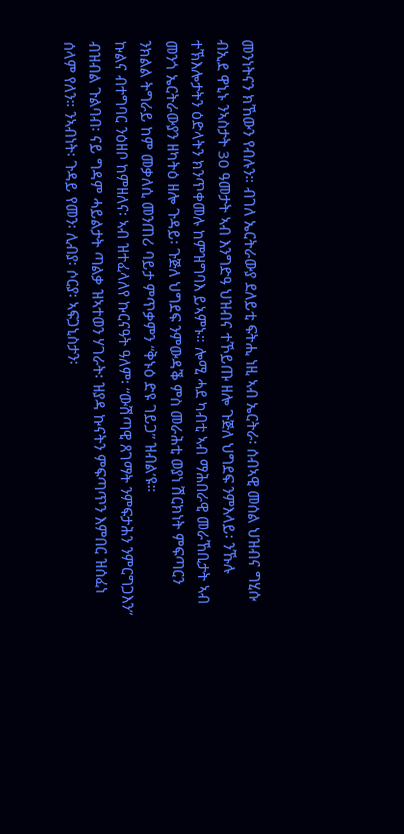መንነትናን ክኸውን የብሉን። ብገለ ኤርትራውያ ደለይቲ ፍትሒ ነዚ ኣብ ኤርትራ፡ ሰብኣዊ መሰል ህዝብና ግሂሱ ብኢደ ዋኒኑ ንኣስታት 30 ዓመታት ኣብ እንግድዓ ህዝብና ተኾይጡ ዘሎ ጉጅለ ህግደፍ ንምእላይ፡ ንኹሉ ተኽእሎታትን ዕድላትን ክንጥቀመሉ ከምዝግባእ ይኣምኑ። ሎሚ ሓደ ካብቲ ኣብ ማሕበራዊ መራኸቢታት ኣብ መንጎ ኤርትራውያን ዘካትዕ ዘሎ ጉዳይ፡ ጉጅለ ህግደፍ ንምውዳቕ ምስ መራሕቲ ወያነ ሽርክነት ምፍጣርን ንክልል ትግራይ ከም መቃለሲ መንጠሪ ባይታ ምጥቃምን “ቅኑዕ ድዩ ገይጋ” ዝብል’ዩ።
ኩልና ብተግባር ንዕዘቦ ከምዘለና፡ ኣብ ዝተፈላለየ ኩርናዓት ዓለም፡ “ውሽጣዊ ጸገማት ንምፍታሕን ንምርግጋእን” ብዝብል ጉልባብ፡ ናይ ግዳም ሓይልታት ጣልቃ ዝኣተወን ሃገራት፡ ዝያዳ ኩናትን ምፍጣጥን እምበር ዝሰፈነ ሰላም የለን። ንኣብነት፡ ጉዳይ የመን፡ ሊብያ፡ ሶርያ፡ ኣፍጋኒስታን፡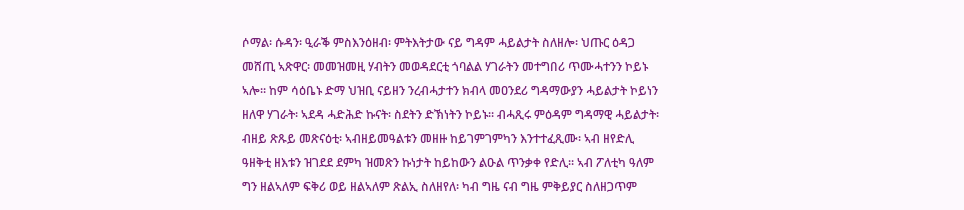ሶማል፡ ሱዳን፡ ዒራቕ ምስእንዕዘብ፡ ምትእትታው ናይ ግዳም ሓይልታት ስለዘሎ፡ ህጡር ዕዳጋ መሸጢ ኣጽዋር፡ መመዝመዚ ሃብትን መወዳደርቲ ጎባልል ሃገራትን መተግበሪ ጥሙሓተንን ኮይኑ ኣሎ። ከም ሳዕቤኑ ድማ ህዝቢ ናይዘን ንረብሓታተን ክብላ መዐንደሪ ግዳማውያን ሓይልታት ኮይነን ዘለዋ ሃገራት፡ ኣደዳ ሓድሕድ ኩናት፡ ስደትን ድኽነትን ኮይኑ። ብሓጺሩ ምዕዳም ግዳማዊ ሓይልታት፡ ብዘይ ጽጹይ መጽናዕቲ፡ ኣብዘይመዓልቱን መዘዙ ከይገምገምካን እንተተፈጺሙ፡ ኣብ ዘየድሊ ዓዘቅቲ ዘእቱን ዝገደደ ደምካ ዝመጽን ኩነታት ከይከውን ልዑል ጥንቃቀ የድሊ። ኣብ ፖለቲካ ዓለም ግን ዘልኣለም ፍቅሪ ወይ ዘልኣለም ጽልኢ ስለዘየለ፡ ካብ ግዜ ናብ ግዜ ምቅይያር ስለዘጋጥም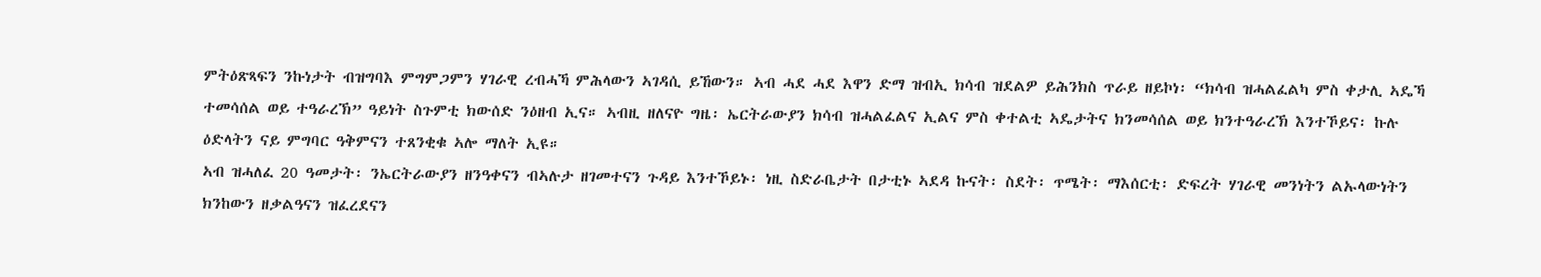ምትዕጽጻፍን ንኩነታት ብዝግባእ ምግምጋምን ሃገራዊ ረብሓኻ ምሕላውን ኣገዳሲ ይኸውን። ኣብ ሓደ ሓደ እዋን ድማ ዝብኢ ክሳብ ዝደልዎ ይሕንክስ ጥራይ ዘይኮነ፡ “ክሳብ ዝሓልፈልካ ምስ ቀታሊ ኣዴኻ ተመሳሰል ወይ ተዓራረኽ” ዓይነት ስጉምቲ ክውሰድ ንዕዘብ ኢና። ኣብዚ ዘለናዮ ግዜ፡ ኤርትራውያን ክሳብ ዝሓልፈልና ኢልና ምስ ቀተልቲ ኣዴታትና ክንመሳሰል ወይ ክንተዓራረኽ እንተኾይና፡ ኩሉ ዕድላትን ናይ ምግባር ዓቅምናን ተጸንቂቁ ኣሎ ማለት ኢዩ።
ኣብ ዝሓለፈ 20 ዓመታት፡ ንኤርትራውያን ዘንዓቀናን ብኣሉታ ዘገመተናን ጉዳይ እንተኾይኑ፡ ነዚ ስድራቤታት በታቲኑ ኣደዳ ኩናት፡ ስደት፡ ጥሜት፡ ማእሰርቲ፡ ድፍረት ሃገራዊ መንነትን ልኡላውነትን ክንከውን ዘቃልዓናን ዝፈረደናን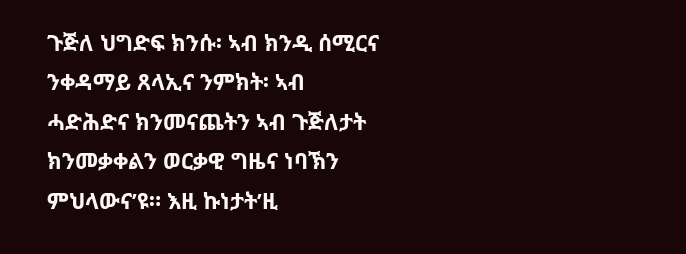ጉጅለ ህግድፍ ክንሱ፡ ኣብ ክንዲ ሰሚርና ንቀዳማይ ጸላኢና ንምክት፡ ኣብ ሓድሕድና ክንመናጨትን ኣብ ጉጅለታት ክንመቃቀልን ወርቃዊ ግዜና ነባኽን ምህላውና’ዩ። እዚ ኩነታት’ዚ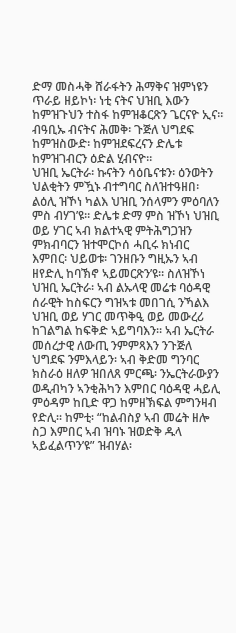ድማ መስሓቅ ሸራፋትን ሕማቅና ዝምነዩን ጥራይ ዘይኮነ፡ ነቲ ናትና ህዝቢ እውን ከምዝጉህን ተስፋ ከምዝቆርጽን ጌርናዮ ኢና። ብዓቢኡ ብናትና ሕመቅ፡ ጉጅለ ህግደፍ ከምዝስውድ፡ ከምዝደፍረናን ድሌቱ ከምዝገብርን ዕድል ሂብናዮ።
ህዝቢ ኤርትራ፡ ኩናትን ሳዕቤናቱን፡ ዕንወትን ህልቂትን ምዃኑ ብተግባር ስለዝተዓዘበ፡ ልዕሊ ዝኾነ ካልእ ህዝቢ ንሰላምን ምዕባለን ምስ ብሃገ’ዩ። ድሌቱ ድማ ምስ ዝኾነ ህዝቢ ወይ ሃገር ኣብ ክልተኣዊ ምትሕግጋዝን ምክብባርን ዝተሞርኮሰ ሓቢሩ ክነብር እምበር፡ ህይወቱ፡ ገንዘቡን ግዚኡን ኣብ ዘየድሊ ከባኽኖ ኣይመርጽን’ዩ። ስለዝኾነ ህዝቢ ኤርትራ፡ ኣብ ልኡላዊ መሬቱ ባዕዳዊ ሰራዊት ከስፍርን ግዝኣቱ መበገሲ ንኻልእ ህዝቢ ወይ ሃገር መጥቅዒ ወይ መውረሪ ከገልግል ከፍቅድ ኣይግባእን። ኣብ ኤርትራ መሰረታዊ ለውጢ ንምምጻእን ንጉጅለ ህግደፍ ንምእላይን፡ ኣብ ቅድመ ግንባር ክስራዕ ዘለዎ ዝበለጸ ምርጫ፡ ንኤርትራውያን ወዲብካን ኣንቂሕካን እምበር ባዕዳዊ ሓይሊ ምዕዳም ከቢድ ዋጋ ከምዘኽፍል ምግንዛብ የድሊ። ከምቲ፡ “ከልብስያ ኣብ መሬት ዘሎ ስጋ እምበር ኣብ ዝባኑ ዝወድቅ ዱላ ኣይፈልጥን’ዩ” ዝብሃል፡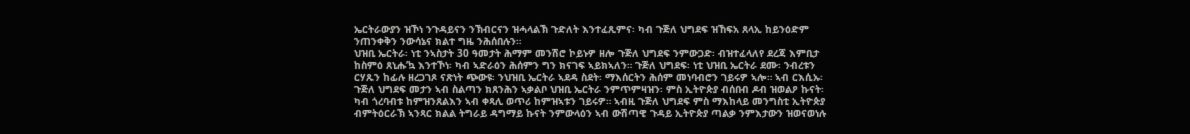ኤርትራውያን ዝኾነ ንጉዳይናን ንኽብርናን ዝሓላልኽ ጉድለት እንተፈጺምና፡ ካብ ጉጅለ ህግደፍ ዝኸፍአ ጸላኢ ከይንዕድም ንጠንቀቅን ንውሳኔና ክልተ ግዜ ንሕሰበሉን።
ህዝቢ ኤርትራ፡ ነቲ ንኣስታት 30 ዓመታት ሕማም መንሽሮ ኮይኑዎ ዘሎ ጉጅለ ህግደፍ ንምውጋድ፡ ብዝተፈላለየ ደረጃ እምቢታ ከስምዕ ጸኒሑ’ኳ እንተኾነ፡ ካብ ኣድራዕን ሕሰምን ግን ክናገፍ ኣይክኣለን። ጉጅለ ህግደፍ፡ ነቲ ህዝቢ ኤርትራ ደሙ፡ ንብረቱን ርሃጹን ከፊሉ ዘረጋገጾ ናጽነት ጭውዩ፡ ንህዝቢ ኤርትራ ኣደዳ ስደት፡ ማእሰርትን ሕሰም መነባብሮን ገይሩዎ ኣሎ። ኣብ ርእሲኡ፡ ጉጅለ ህግደፍ መታን ኣብ ስልጣን ክጸንሕን ኣቃልቦ ህዝቢ ኤርትራ ንምጥምዛዝን፡ ምስ ኢትዮጵያ ብሰበብ ዶብ ዝወልዖ ኩናት፡ ካብ ጎረባብቱ ከምዝንጸልእን ኣብ ቀጻሊ ወጥሪ ከምዝኣቱን ገይሩዎ። ኣብዚ ጉጅለ ህግደፍ ምስ ማእከላይ መንግስቲ ኢትዮጵያ ብምትዕርራኽ ኣንጻር ክልል ትግራይ ዳግማይ ኩናት ንምውላዕን ኣብ ውሽጣዊ ጉዳይ ኢትዮጵያ ጣልቃ ንምእታውን ዝወናወነሉ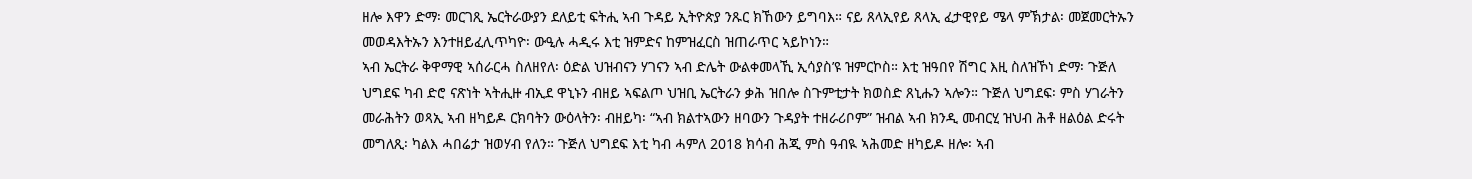ዘሎ እዋን ድማ፡ መርገጺ ኤርትራውያን ደለይቲ ፍትሒ ኣብ ጉዳይ ኢትዮጵያ ንጹር ክኸውን ይግባእ። ናይ ጸላኢየይ ጸላኢ ፈታዊየይ ሜላ ምኽታል፡ መጀመርትኡን መወዳእትኡን እንተዘይፈሊጥካዮ፡ ውዒሉ ሓዲሩ እቲ ዝምድና ከምዝፈርስ ዝጠራጥር ኣይኮነን።
ኣብ ኤርትራ ቅዋማዊ ኣሰራርሓ ስለዘየለ፡ ዕድል ህዝብናን ሃገናን ኣብ ድሌት ውልቀመላኺ ኢሳያስ’ዩ ዝምርኮስ። እቲ ዝዓበየ ሽግር እዚ ስለዝኾነ ድማ፡ ጉጅለ ህግደፍ ካብ ድሮ ናጽነት ኣትሒዙ ብኢደ ዋኒኑን ብዘይ ኣፍልጦ ህዝቢ ኤርትራን ቃሕ ዝበሎ ስጉምቲታት ክወስድ ጸኒሑን ኣሎን። ጉጅለ ህግደፍ፡ ምስ ሃገራትን መራሕትን ወጻኢ ኣብ ዘካይዶ ርክባትን ውዕላትን፡ ብዘይካ፡ “ኣብ ክልተኣውን ዘባውን ጉዳያት ተዘራሪቦም” ዝብል ኣብ ክንዲ መብርሂ ዝህብ ሕቶ ዘልዕል ድሩት መግለጺ፡ ካልእ ሓበሬታ ዝወሃብ የለን። ጉጅለ ህግደፍ እቲ ካብ ሓምለ 2018 ክሳብ ሕጂ ምስ ዓብዪ ኣሕመድ ዘካይዶ ዘሎ፡ ኣብ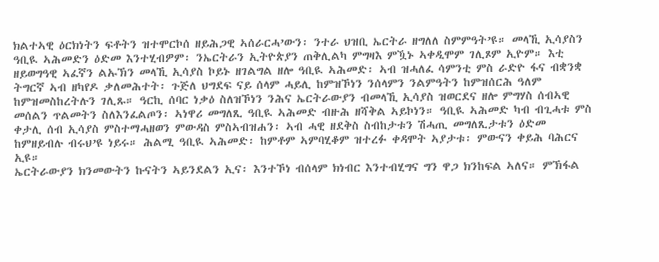ክልተኣዊ ዕርክነትን ፍቶትን ዝተሞርኮሰ ዘይሕጋዊ ኣሰራርሓ’ውን፡ ንተራ ህዝቢ ኤርትራ ዘግለለ ስምምዓት’ዩ። መላኺ ኢሳያስን ዓቢዪ ኣሕመድን ዕድመ እንተሂብዎም፡ ንኤርትራን ኢትዮጵያን ጠቅሊልካ ምግዛእ ምዃኑ ኣቀዲሞም ገሊጾም ኢዮም። እቲ ዘይወግዓዊ ኣፈኛን ልኡኽን መላኺ ኢሳያስ ኮይኑ ዘገልግል ዘሎ ዓቢዪ ኣሕመድ፡ ኣብ ዝሓለፈ ሳምንቲ ምስ ራድዮ ፋና ብቋንቋ ትግርኛ ኣብ ዘካየዶ ቃለመሕተት፡ ጉጅለ ህግደፍ ናይ ሰላም ሓይሊ ከምዝኾነን ንሰላምን ንልምዓትን ከምዝሰርሕ ዓለም ከምዝመስከረትሉን ገሊጹ። ዓርኪ ሰባር ነቃዕ ስለዝኾነን ንሕና ኤርትራውያን ብመላኺ ኢሳያስ ዝወርደና ዘሎ ምግሃስ ሰብኣዊ መሰልን ጥልመትን ስለእንፈልጦን፡ ኣነዋሪ መግለጺ ዓቢዪ ኣሕመድ ብዙሕ ዘሻቅል ኣይኮነን። ዓቢዪ ኣሕመድ ካብ ብጊሓቱ ምስ ቀታሊ ሰብ ኢሳያስ ምስተማሓዘወን ምውዳስ ምስኣብዝሐን፡ ኣብ ሓዊ ዘደቅስ ስብከታቱን ሽሓጢ መግለጺታቱን ዕድመ ከምዘይብሉ ብሩህ’ዩ ነይሩ። ሕልሚ ዓቢዪ ኣሕመድ፡ ከምቶም ኣምባሂቆም ዝተረፉ ቀዳሞት ኣያታቱ፡ ምውናን ቀይሕ ባሕርና ኢዩ።
ኤርትራውያን ክንመውትን ኩናትን ኣይንደልን ኢና፡ እንተኾነ ብሰላም ክነብር እንተብሂግና ግን ዋጋ ክንከፍል ኣለና። ምኽፋል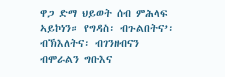ዋጋ ድማ ህይወት ሰብ ምሕላፍ ኣይኮነን። የግዳስ፡ ብጉልበትና’፡ ብኽእለትና፡ ብገንዘብናን ብሞራልን ግቡእና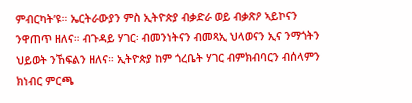ምብርካት’ዩ። ኤርትራውያን ምስ ኢትዮጵያ ብቃድራ ወይ ብቃጽዖ ኣይኮናን ንዋጠጥ ዘለና። ብጉዳይ ሃገር፡ ብመንነትናን ብመጻኢ ህላወናን ኢና ንማጎትን ህይወት ንኸፍልን ዘለና። ኢትዮጵያ ከም ጎረቤት ሃገር ብምክብባርን ብሰላምን ክነብር ምርጫ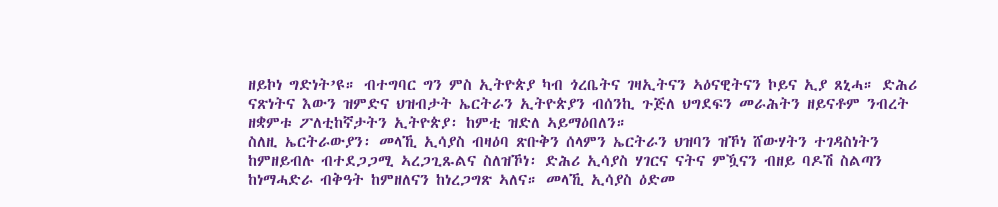ዘይኮነ ግድነት’ዩ። ብተግባር ግን ምስ ኢትዮጵያ ካብ ጎረቤትና ገዛኢትናን ኣዕናዊትናን ኮይና ኢያ ጸኒሓ። ድሕሪ ናጽነትና እውን ዝምድና ህዝብታት ኤርትራን ኢትዮጵያን ብሰንኪ ጉጅለ ህግደፍን መራሕትን ዘይናቶም ንብረት ዘቋምቱ ፖለቲከኛታትን ኢትዮጵያ፡ ከምቲ ዝድለ ኣይማዕበለን።
ስለዚ ኤርትራውያን፡ መላኺ ኢሳያስ ብዛዕባ ጽቡቅን ሰላምን ኤርትራን ህዝባን ዝኾነ ሸውሃትን ተገዳስነትን ከምዘይብሉ ብተደጋጋሚ ኣረጋጊጹልና ስለዝኾነ፡ ድሕሪ ኢሳያስ ሃገርና ናትና ምዃናን ብዘይ ባዶሽ ስልጣን ከነማሓድራ ብቅዓት ከምዘለናን ከነረጋግጽ ኣለና። መላኺ ኢሳያስ ዕድመ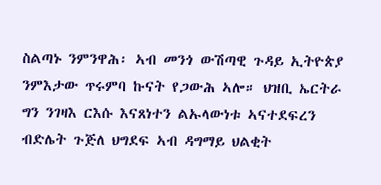ስልጣኑ ንምንዋሕ፡ ኣብ መንጎ ውሽጣዊ ጉዳይ ኢትዮጵያ ንምእታው ጥሩምባ ኩናት የጋውሕ ኣሎ። ህዝቢ ኤርትራ ግን ንገዛእ ርእሱ እናጸነተን ልኡላውነቱ ኣናተደፍረን ብድሌት ጉጅለ ህግደፍ ኣብ ዳግማይ ህልቂት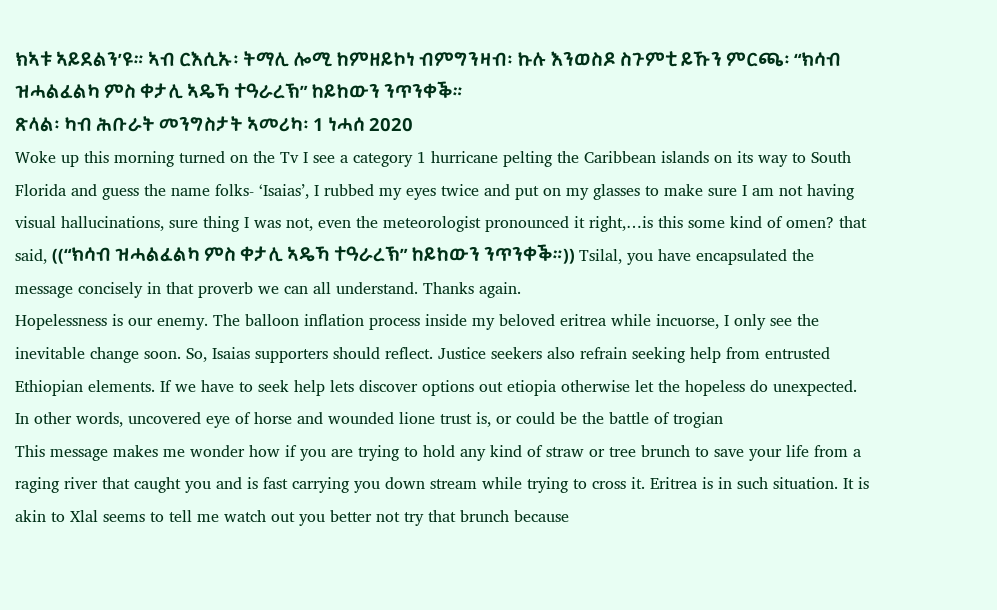ክኣቱ ኣይደልን’ዩ። ኣብ ርእሲኡ፡ ትማሊ ሎሚ ከምዘይኮነ ብምግንዛብ፡ ኩሉ እንወስዶ ስጉምቲ ይኹን ምርጫ፡ “ክሳብ ዝሓልፈልካ ምስ ቀታሊ ኣዴኻ ተዓራረኽ” ከይከውን ንጥንቀቕ።
ጽላል፡ ካብ ሕቡራት መንግስታት ኣመሪካ፡ 1 ነሓሰ 2020
Woke up this morning turned on the Tv I see a category 1 hurricane pelting the Caribbean islands on its way to South Florida and guess the name folks- ‘Isaias’, I rubbed my eyes twice and put on my glasses to make sure I am not having visual hallucinations, sure thing I was not, even the meteorologist pronounced it right,…is this some kind of omen? that said, ((“ክሳብ ዝሓልፈልካ ምስ ቀታሊ ኣዴኻ ተዓራረኽ” ከይከውን ንጥንቀቕ።)) Tsilal, you have encapsulated the message concisely in that proverb we can all understand. Thanks again.
Hopelessness is our enemy. The balloon inflation process inside my beloved eritrea while incuorse, I only see the inevitable change soon. So, Isaias supporters should reflect. Justice seekers also refrain seeking help from entrusted Ethiopian elements. If we have to seek help lets discover options out etiopia otherwise let the hopeless do unexpected.
In other words, uncovered eye of horse and wounded lione trust is, or could be the battle of trogian
This message makes me wonder how if you are trying to hold any kind of straw or tree brunch to save your life from a raging river that caught you and is fast carrying you down stream while trying to cross it. Eritrea is in such situation. It is akin to Xlal seems to tell me watch out you better not try that brunch because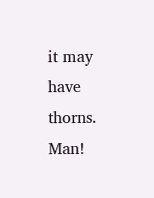it may have thorns. Man!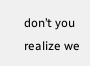don’t you realize we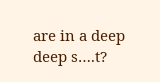are in a deep deep s….t?